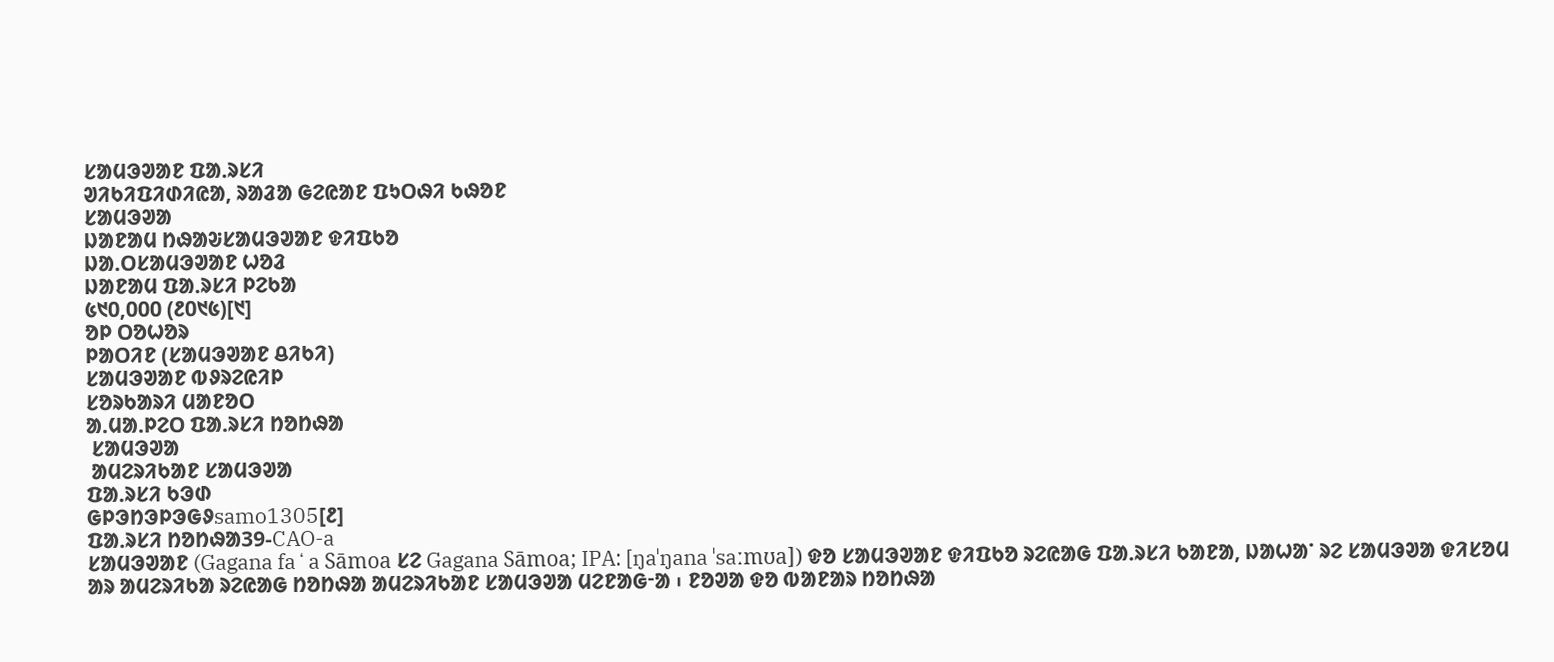ᱥᱟᱢᱳᱣᱟᱱ ᱯᱟᱹᱨᱥᱤ
ᱣᱤᱠᱤᱯᱤᱰᱤᱭᱟ, ᱨᱟᱲᱟ ᱜᱮᱭᱟᱱ ᱯᱩᱛᱷᱤ ᱠᱷᱚᱱ
ᱥᱟᱢᱳᱣᱟ
ᱡᱟᱱᱟᱢ ᱴᱷᱟᱶᱥᱟᱢᱳᱣᱟᱱ ᱫᱤᱯᱠᱚ
ᱡᱟᱹᱛᱥᱟᱢᱳᱣᱟᱱ ᱦᱚᱲ
ᱡᱟᱱᱟᱢ ᱯᱟᱹᱨᱥᱤ ᱞᱮᱠᱟ
᱕᱑᱐,᱐᱐᱐ (᱒᱐᱑᱕)[᱑]
ᱚᱞ ᱛᱚᱦᱚᱨ
ᱞᱟᱛᱤᱱ (ᱥᱟᱢᱳᱣᱟᱱ ᱪᱤᱠᱤ)
ᱥᱟᱢᱳᱣᱟᱱ ᱵᱽᱨᱮᱭᱤᱞ
ᱥᱚᱨᱠᱟᱨᱤ ᱢᱟᱱᱚᱛ
ᱟᱹᱢᱟᱹᱞᱮᱛ ᱯᱟᱹᱨᱥᱤ ᱴᱚᱴᱷᱟ
 ᱥᱟᱢᱳᱣᱟ
 ᱟᱢᱮᱨᱤᱠᱟᱱ ᱥᱟᱢᱳᱣᱟ
ᱯᱟᱹᱨᱥᱤ ᱠᱳᱰ
ᱜᱞᱳᱴᱳᱞᱳᱜᱽsamo1305[᱒]
ᱯᱟᱹᱨᱥᱤ ᱴᱚᱴᱷᱟ39-CAO-a
ᱥᱟᱢᱳᱣᱟᱱ (Gagana faʻa Sāmoa ᱥᱮ Gagana Sāmoa; IPA: [ŋaˈŋana ˈsaːmʊa]) ᱫᱚ ᱥᱟᱢᱳᱣᱟᱱ ᱫᱤᱯᱠᱚ ᱨᱮᱭᱟᱜ ᱯᱟᱹᱨᱥᱤ ᱠᱟᱱᱟ, ᱡᱟᱦᱟᱸ ᱨᱮ ᱥᱟᱢᱳᱣᱟ ᱫᱤᱥᱚᱢ ᱟᱨ ᱟᱢᱮᱨᱤᱠᱟ ᱨᱮᱭᱟᱜ ᱴᱚᱴᱷᱟ ᱟᱢᱮᱨᱤᱠᱟᱱ ᱥᱟᱢᱳᱣᱟ ᱢᱮᱱᱟᱜᱼᱟ ᱾ ᱱᱚᱣᱟ ᱫᱚ ᱵᱟᱱᱟᱨ ᱴᱚᱴᱷᱟ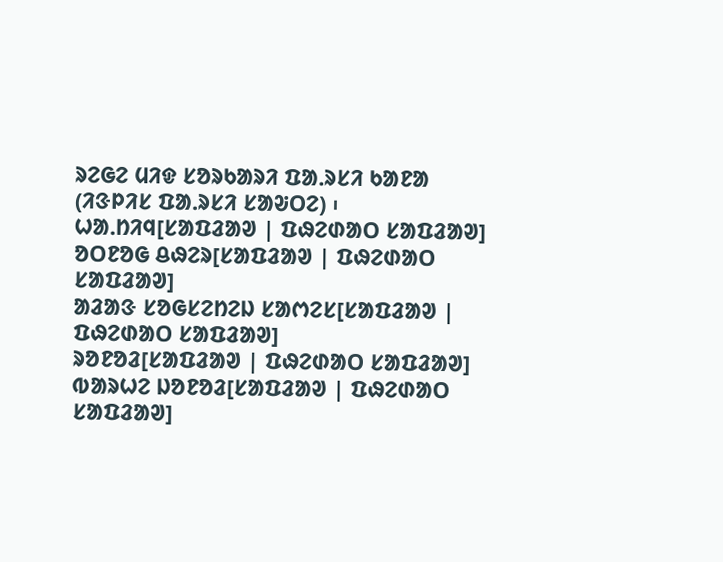ᱨᱮᱜᱮ ᱢᱤᱫ ᱥᱚᱨᱠᱟᱨᱤ ᱯᱟᱹᱨᱥᱤ ᱠᱟᱱᱟ (ᱤᱝᱞᱤᱥ ᱯᱟᱹᱨᱥᱤ ᱥᱟᱶᱛᱮ) ᱾
ᱦᱟᱹᱴᱤᱧ[ᱥᱟᱯᱲᱟᱣ | ᱯᱷᱮᱰᱟᱛ ᱥᱟᱯᱲᱟᱣ]
ᱚᱛᱱᱚᱜ ᱪᱷᱮᱨ[ᱥᱟᱯᱲᱟᱣ | ᱯᱷᱮᱰᱟᱛ ᱥᱟᱯᱲᱟᱣ]
ᱟᱲᱟᱝ ᱥᱚᱜᱥᱮᱴᱮᱡ ᱥᱟᱬᱮᱥ[ᱥᱟᱯᱲᱟᱣ | ᱯᱷᱮᱰᱟᱛ ᱥᱟᱯᱲᱟᱣ]
ᱨᱚᱱᱚᱲ[ᱥᱟᱯᱲᱟᱣ | ᱯᱷᱮᱰᱟᱛ ᱥᱟᱯᱲᱟᱣ]
ᱵᱟᱨᱦᱮ ᱡᱚᱱᱚᱲ[ᱥᱟᱯᱲᱟᱣ | ᱯᱷᱮᱰᱟᱛ ᱥᱟᱯᱲᱟᱣ]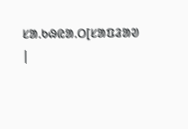ᱥᱟᱹᱠᱷᱭᱟᱹᱛ[ᱥᱟᱯᱲᱟᱣ |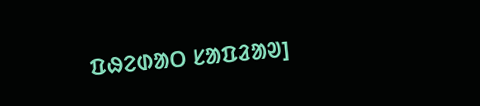ᱯᱷᱮᱰᱟᱛ ᱥᱟᱯᱲᱟᱣ]